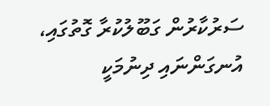ސަރުކާރުން ގަބޫލުކުރާ ގޮތުގައި، އުނގަންނައި ދިނުމަކީ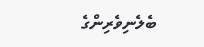ބެލެނިވެރިންގެ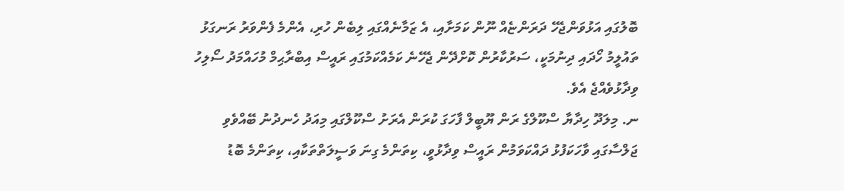ބޮލުގައި އަޅުވަންޖެހޭ ދަރަންޏެއް ނޫން ކަމަށާއި، އެ ޒަމާނެއްގައި ލިބެން ހުރި، އެންމެ ފެންވަރު ރަނގަޅު ތައުލީމު ހޯދައި ދިނުމަކީ، ސަރުކާރުން ކޮށްދޭން ޖެހޭނެ ކަމެއްކަމުގައި ރައީސް އިބްރާޙިމް މުހައްމަދު ސޯލިހު ވިދާޅުވެއްޖެ އެވެ.
ނ. މިލަދޫ ހިދާޔާ ސްކޫލްގެ ރަން ޔޫބީލް ފާހަގަ ކުރަން އެރަށު ސްކޫލްގައި މިއަދު ހެނދުނު ބޭއްވެވި ޖަލްސާގައި ވާހަކަފުޅު ދައްކަވަމުން ރައީސް ވިދާޅުވީ، ކިތަންމެ ގިނަ ވަސީލަތްތަކާއި، ކިތަންމެ ބޮޑު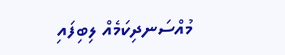މުއްސަނދިކަމެއް ލިބިފައި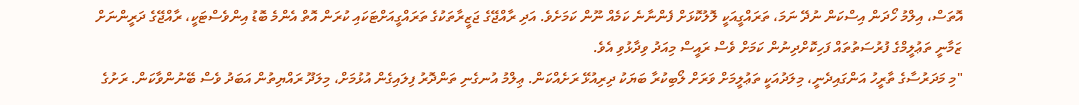އޮތަސް، އިލްމު ހޯދަން އިސްކަން ނުދޭ ނަމަ، ތަރައްގީއަކީ ލޮލުކޮޅަށް ފެންނާނެ ކަމެއް ނޫން ކަމަށެވެ. އަދި ރާއްޖޭގެ ޖަޒީރާތަކުގެ ތަރައްގީއަށްޓަކައި ކުރަން އޮތް އެންމެ ބޮޑު އިންވެސްޓަކީ، ރާއްޖޭގެ ދަރީންނަށް ޒަމާނީ ތަޢުލީމްގެ ފުރުސަތުތައް ފަހިކޮށްދިނުން ކަމަށް ވެސް ރައީސް މިއަދު ވިދާޅުވި އެވެ.
"މި މަދަރުސާގެ ތާރީހު އަންގައިދެނީ، މިލަދުއަކީ ތަޢުލީމަށް ވަރަށް ލޯބިކުރާ ބަޔަކު ދިރިއުޅޭ ރަށެއްކަން. ޢިލްމު އުނގެނި ތަންދޮރު ފިލައިގެން އުޅުމަށް، މިލަދޫ ރައްޔިތުން އަބަދު ވެސް ބޭނުންވާކަން. ރަށުގެ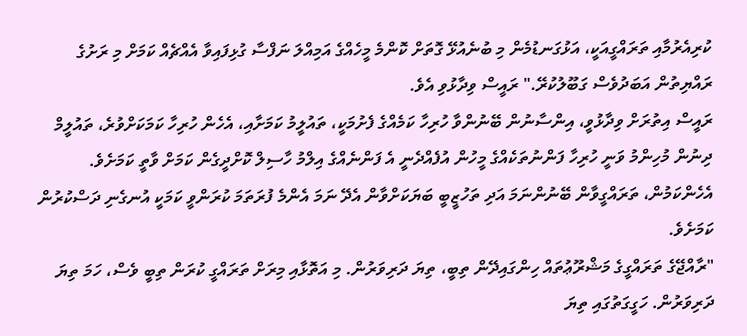ކުރިއެރުމާއި ތަރައްގީއަކީ، އަޅުގަނޑުމެން މި ބުނެއުޅޭ ގޮތަށް ކޮންމެ މީހެއްގެ އަމިއްލަ ނަފްސާ ގުޅިފައިވާ އެއްޗެއް ކަމަށް މި ރަށުގެ ރައްޔިތުން އަބަދުވެސް ގަބޫލުކުރޭ." ރައީސް ވިދާޅުވި އެވެ.
ރައީސް އިތުރަށް ވިދާޅުވީ، އިންސާނުން ބޭނުންވާ ހުރިހާ ކަމެއްގެ ފެށުމަކީ، ތައުލީމު ކަމަށާއި، އެހެން ހުރިހާ ކަމަކަށްވުރެ، ތައުލީމް ދިނުން މުހިންމު ވަނީ ހުރިހާ ފަންނުތަކެއްގެ މީހުން އުފެއްދެނީ އެ ފަންނެއްގެ އިލްމު ހާސިލް ކޮށްދީގެން ކަމަށް ވާތީ ކަމަށެވެ. އެހެންކަމުން، ތަރައްގީވާން ބޭނުންނަމަ އަދި ތަހުޒީބީ ބަޔަކަށްވާން އެދޭ ނަމަ އެންމެ ފުރަތަމަ ކުރަންވީ ކަމަކީ އުނގެނި ދަސްކުރުން ކަމަށެވެ.
"ރާއްޖޭގެ ތަރައްގީގެ މަޝްރޫޢުތައް ހިންގައިދޭން ތިބީ، ތިޔަ ދަރިވަރުން. މި އަތޮޅާއި މިރަށް ތަރައްގީ ކުރަން ތިބީ ވެސް، ހަމަ ތިޔަ ދަރިވަރުން. ހަގީގަތުގައި ތިޔަ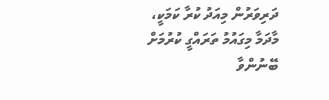ދަރިވަރުން މިއަދު ކުރާ ކަމަކީ، މާދަމާ މިގައުމު ތަރައްގީ ކުރުމަށް ބޭނުންވާ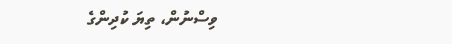ވިސްނުން، ތިޔަ ކުދިންގެ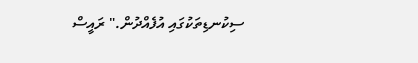ސިކުނޑިތަކުގައި އުފެއްދުން." ރައީސް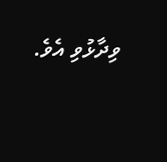ވިދާޅުވި އެވެ.